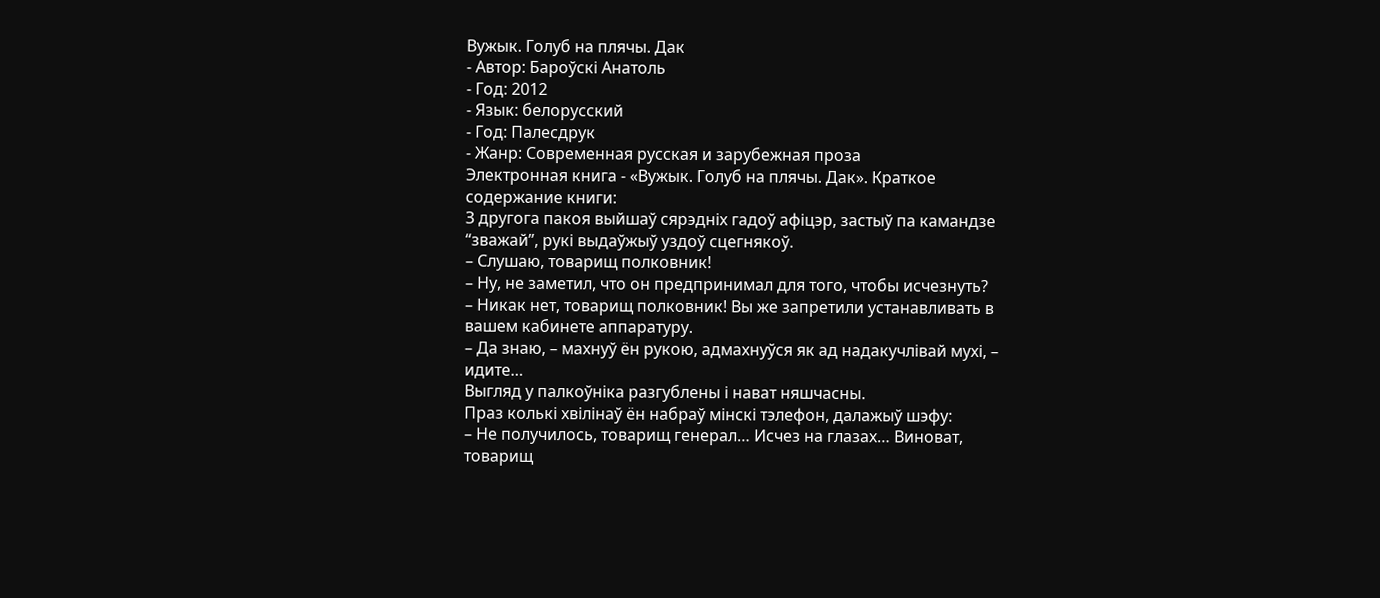Вужык. Голуб на плячы. Дак
- Автор: Бароўскі Анатоль
- Год: 2012
- Язык: белорусский
- Год: Палесдрук
- Жанр: Современная русская и зарубежная проза
Электронная книга - «Вужык. Голуб на плячы. Дак». Краткое содержание книги:
З другога пакоя выйшаў сярэдніх гадоў афіцэр, застыў па камандзе “зважай”, рукі выдаўжыў уздоў сцегнякоў.
– Слушаю, товарищ полковник!
– Ну, не заметил, что он предпринимал для того, чтобы исчезнуть?
– Никак нет, товарищ полковник! Вы же запретили устанавливать в вашем кабинете аппаратуру.
– Да знаю, – махнуў ён рукою, адмахнуўся як ад надакучлівай мухі, – идите…
Выгляд у палкоўніка разгублены і нават няшчасны.
Праз колькі хвілінаў ён набраў мінскі тэлефон, далажыў шэфу:
– Не получилось, товарищ генерал… Исчез на глазах… Виноват, товарищ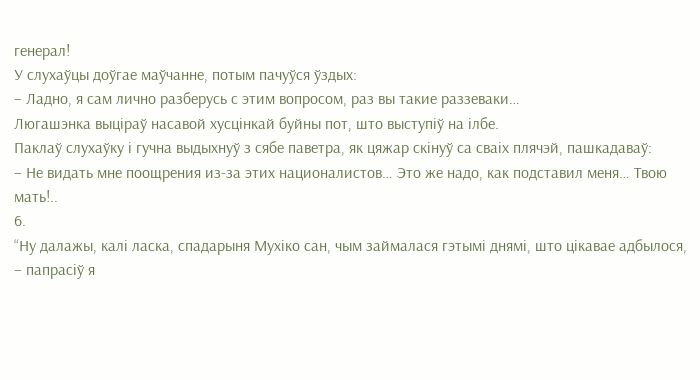генерал!
У слухаўцы доўгае маўчанне, потым пачуўся ўздых:
– Ладно, я сам лично разберусь с этим вопросом, раз вы такие раззеваки…
Люгашэнка выціраў насавой хусцінкай буйны пот, што выступіў на ілбе.
Паклаў слухаўку і гучна выдыхнуў з сябе паветра, як цяжар скінуў са сваіх плячэй, пашкадаваў:
– Не видать мне поощрения из-за этих националистов… Это же надо, как подставил меня… Твою мать!..
6.
“Ну далажы, калі ласка, спадарыня Мухіко сан, чым займалася гэтымі днямі, што цікавае адбылося, – папрасіў я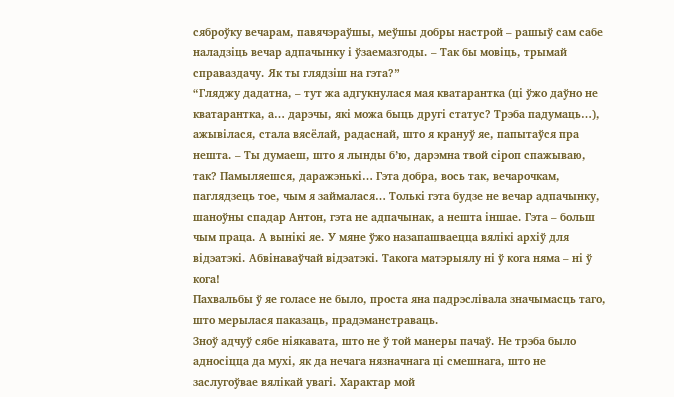сяброўку вечарам, павячэраўшы, меўшы добры настрой – рашыў сам сабе наладзіць вечар адпачынку і ўзаемазгоды. – Так бы мовіць, трымай справаздачу. Як ты глядзіш на гэта?”
“Гляджу дадатна, – тут жа адгукнулася мая кватарантка (ці ўжо даўно не кватарантка, а… дарэчы, які можа быць другі статус? Трэба падумаць…), ажывілася, стала вясёлай, радаснай, што я крануў яе, папытаўся пра нешта. – Ты думаеш, што я лынды б’ю, дарэмна твой сіроп спажываю, так? Памыляешся, даражэнькі… Гэта добра, вось так, вечарочкам, паглядзець тое, чым я займалася… Толькі гэта будзе не вечар адпачынку, шаноўны спадар Антон, гэта не адпачынак, а нешта іншае. Гэта – больш чым праца. А вынікі яе. У мяне ўжо назапашваецца вялікі архіў для відэатэкі. Абвінаваўчай відэатэкі. Такога матэрыялу ні ў кога няма – ні ў кога!
Пахвальбы ў яе голасе не было, проста яна падрэслівала значымасць таго, што мерылася паказаць, прадэманстраваць.
Зноў адчуў сябе ніякавата, што не ў той манеры пачаў. Не трэба было адносіцца да мухі, як да нечага нязначнага ці смешнага, што не заслугоўвае вялікай увагі. Характар мой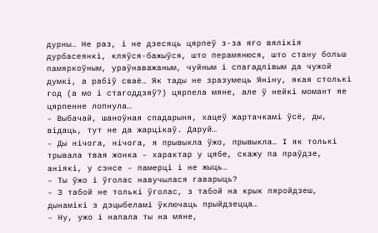дурны… Не раз, і не дзесяць цярпеў з-за яго вялікія дурбасеянкі, кляўся-бажыўся, што перамянюся, што стану больш памяркоўным, ураўнаважаным, чуйным і спагадлівым да чужой думкі, а рабіў сваё… Як тады не зразумець Яніну, якая столькі год (а мо і стагоддзяў?) цярпела мяне, але ў нейкі момант яе цярпенне лопнула…
– Выбачай, шаноўная спадарыня, хацеў жартачкамі ўсё, ды, відаць, тут не да жарцікаў. Даруй…
– Ды нічога, нічога, я прывыкла ўжо, прывыкла… І як толькі трывала твая жонка – характар у цябе, скажу па праўдзе, аніякі, у сэнсе – памерці і не жыць…
– Ты ўжо і ўголас навучылася гаварыць?
– З табой не толькі ўголас, з табой на крык пяройдзеш, дынамікі з дэцыбеламі ўключаць прыйдзецца…
– Ну, ужо і напала ты на мяне,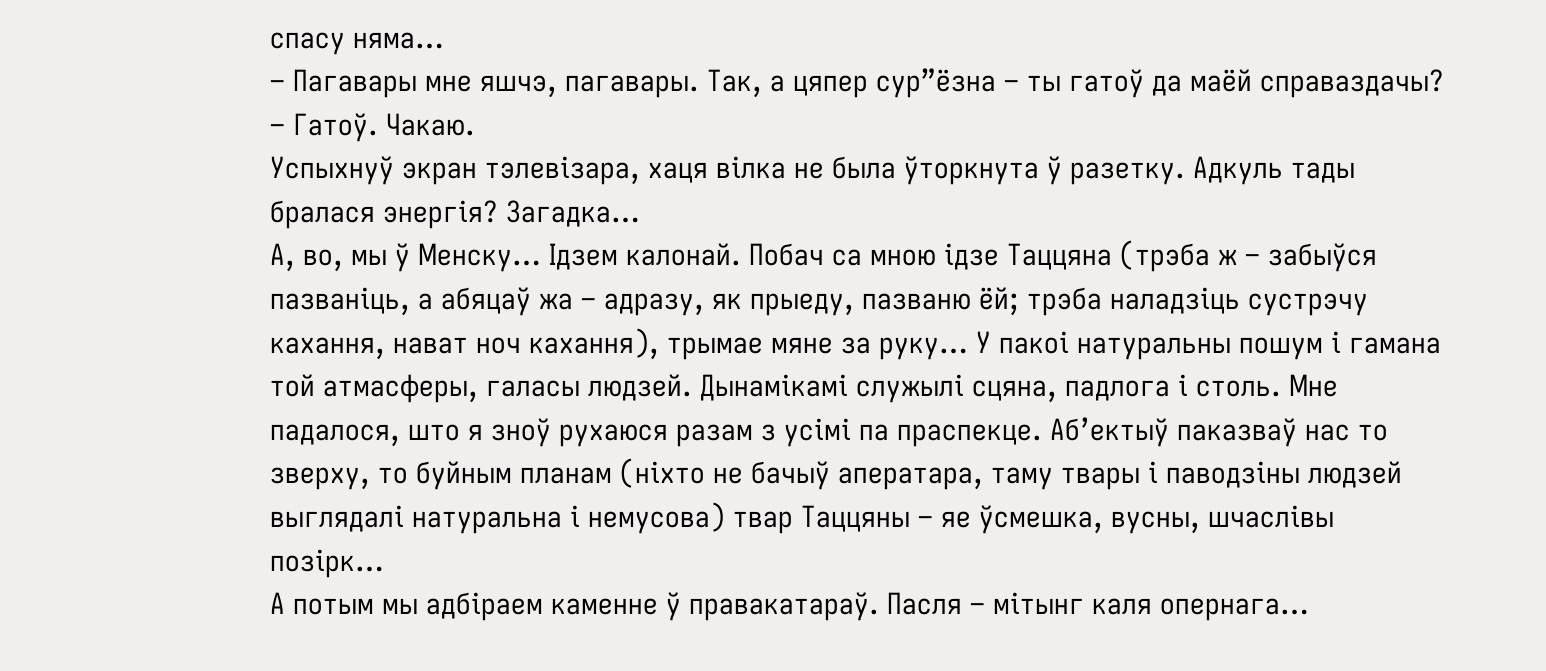спасу няма…
– Пагавары мне яшчэ, пагавары. Так, а цяпер сур”ёзна – ты гатоў да маёй справаздачы?
– Гатоў. Чакаю.
Успыхнуў экран тэлевізара, хаця вілка не была ўторкнута ў разетку. Адкуль тады бралася энергія? Загадка…
А, во, мы ў Менску… Ідзем калонай. Побач са мною ідзе Таццяна (трэба ж – забыўся пазваніць, а абяцаў жа – адразу, як прыеду, пазваню ёй; трэба наладзіць сустрэчу кахання, нават ноч кахання), трымае мяне за руку… У пакоі натуральны пошум і гамана той атмасферы, галасы людзей. Дынамікамі служылі сцяна, падлога і столь. Мне падалося, што я зноў рухаюся разам з усімі па праспекце. Аб’ектыў паказваў нас то зверху, то буйным планам (ніхто не бачыў аператара, таму твары і паводзіны людзей выглядалі натуральна і немусова) твар Таццяны – яе ўсмешка, вусны, шчаслівы позірк…
А потым мы адбіраем каменне ў правакатараў. Пасля – мітынг каля опернага…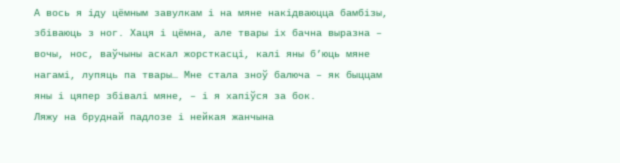А вось я іду цёмным завулкам і на мяне накідваюцца бамбізы, збіваюць з ног. Хаця і цёмна, але твары іх бачна выразна – вочы, нос, ваўчыны аскал жорсткасці, калі яны б’юць мяне нагамі, лупяць па твары… Мне стала зноў балюча – як быццам яны і цяпер збівалі мяне, – і я хапіўся за бок.
Ляжу на бруднай падлозе і нейкая жанчына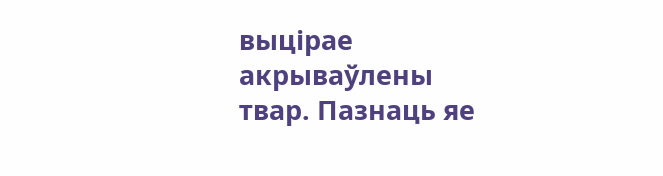выцірае акрываўлены твар. Пазнаць яе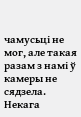чамусьці не мог, але такая разам з намі ў камеры не сядзела. Некага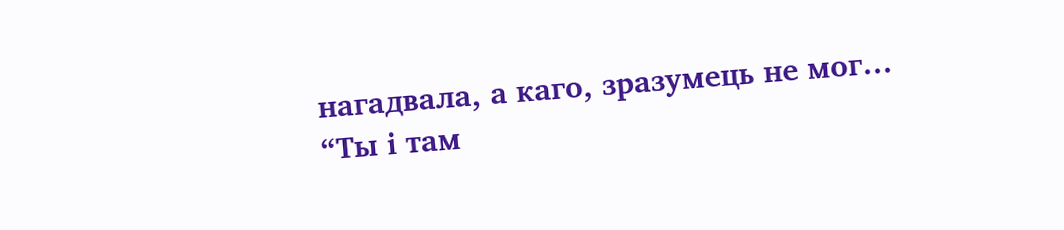нагадвала, а каго, зразумець не мог…
“Ты і там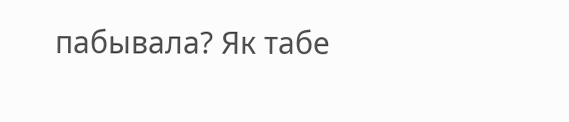пабывала? Як табе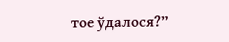тое ўдалося?”